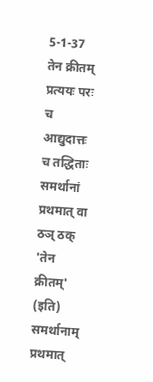5-1-37 तेन क्रीतम् प्रत्ययः परः च आद्युदात्तः च तद्धिताः समर्थानां प्रथमात् वा ठञ् ठक्
'तेन क्रीतम्' (इति) समर्थानाम् प्रथमात्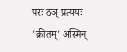परः ठञ् प्रत्ययः
'क्रीतम्' अस्मिन्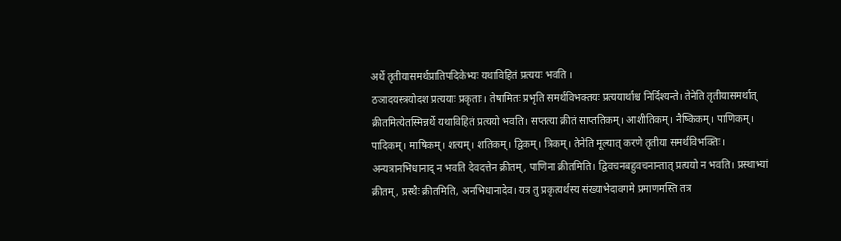अर्थे तृतीयासमर्थप्रातिपदिकेभ्यः यथाविहितं प्रत्ययः भवति ।
ठञादयस्त्रयोदश प्रत्ययाः प्रकृताः। तेषामितः प्रभृति समर्थविभक्तयः प्रत्ययार्थाश्च निर्दिश्यन्ते। तेनेति तृतीयासमर्थात् क्रीतमित्येतस्मिन्नर्थे यथाविहितं प्रत्ययो भवति। सप्तत्या क्रीतं साप्ततिकम्। आशीतिकम्। नैष्किकम्। पाणिकम्। पादिकम्। माषिकम्। शत्यम्। शतिकम्। द्विकम्। त्रिकम्। तेनेति मूल्यात् करणे तृतीया समर्थविभक्तिः। अन्यत्रानभिधानाद् न भवति देवदत्तेन क्रीतम्, पाणिना क्रीतमिति। द्विवचनबहुवचनान्तात् प्रत्ययो न भवति। प्रस्थाभ्यां क्रीतम्, प्रस्थैः क्रीतमिति, अनभिधानादेव। यत्र तु प्रकृत्यर्थस्य संख्याभेदावगमे प्रमाणमस्ति तत्र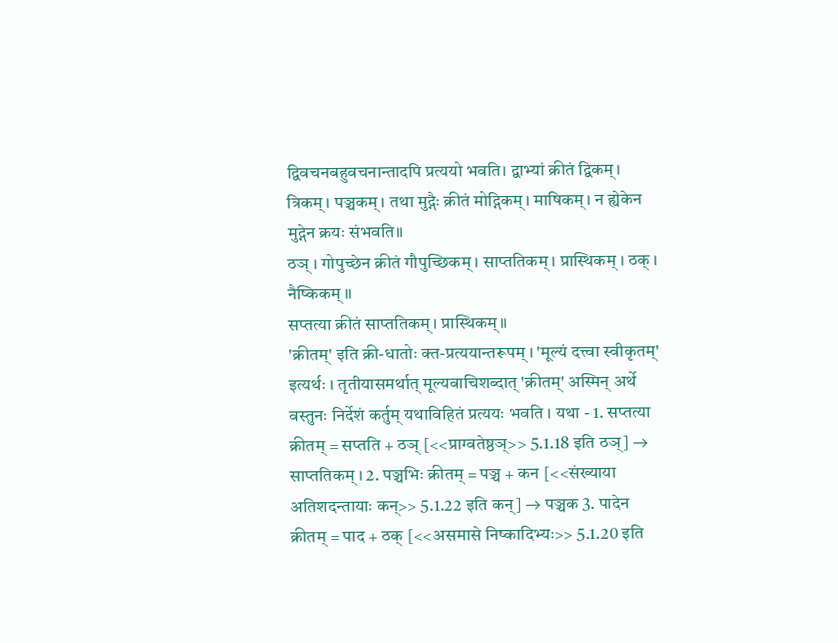द्विवचनबहुवचनान्तादपि प्रत्ययो भवति। द्वाभ्यां क्रीतं द्विकम्। त्रिकम्। पञ्चकम्। तथा मुद्गैः क्रीतं मोद्गिकम्। माषिकम्। न ह्येकेन मुद्गेन क्रयः संभवति॥
ठञ् । गोपुच्छेन क्रीतं गौपुच्छिकम् । साप्ततिकम् । प्रास्थिकम् । ठक् । नैष्किकम् ॥
सप्तत्या क्रीतं साप्ततिकम्। प्रास्थिकम्॥
'क्रीतम्' इति क्री-धातोः क्त-प्रत्ययान्तरूपम् । 'मूल्यं दत्त्वा स्वीकृतम्' इत्यर्थः । तृतीयासमर्थात् मूल्यवाचिशब्दात् 'क्रीतम्' अस्मिन् अर्थे वस्तुनः निर्देशं कर्तुम् यथाविहितं प्रत्ययः भवति । यथा - 1. सप्तत्या क्रीतम् = सप्तति + ठञ् [<<प्राग्वतेष्ठञ्>> 5.1.18 इति ठञ्] → साप्ततिकम् । 2. पञ्चभिः क्रीतम् = पञ्च + कन [<<संख्याया अतिशदन्तायाः कन्>> 5.1.22 इति कन्] → पञ्चक 3. पादेन क्रीतम् = पाद + ठक् [<<असमासे निष्कादिभ्यः>> 5.1.20 इति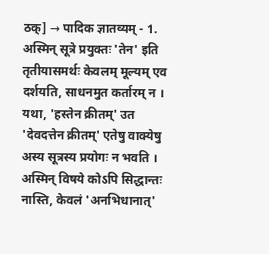ठक्] → पादिक ज्ञातव्यम् - 1. अस्मिन् सूत्रे प्रयुक्तः 'तेन' इति तृतीयासमर्थः केवलम् मूल्यम् एव दर्शयति, साधनमुत कर्तारम् न । यथा, 'हस्तेन क्रीतम्' उत 'देवदत्तेन क्रीतम्' एतेषु वाक्येषु अस्य सूत्रस्य प्रयोगः न भवति । अस्मिन् विषये कोऽपि सिद्धान्तः नास्ति, केवलं 'अनभिधानात्'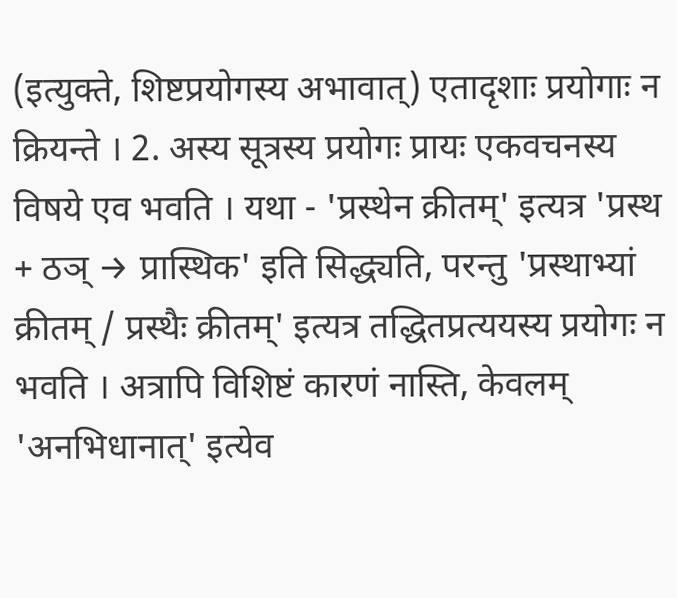(इत्युक्ते, शिष्टप्रयोगस्य अभावात्) एतादृशाः प्रयोगाः न क्रियन्ते । 2. अस्य सूत्रस्य प्रयोगः प्रायः एकवचनस्य विषये एव भवति । यथा - 'प्रस्थेन क्रीतम्' इत्यत्र 'प्रस्थ + ठञ् → प्रास्थिक' इति सिद्ध्यति, परन्तु 'प्रस्थाभ्यां क्रीतम् / प्रस्थैः क्रीतम्' इत्यत्र तद्धितप्रत्ययस्य प्रयोगः न भवति । अत्रापि विशिष्टं कारणं नास्ति, केवलम् 'अनभिधानात्' इत्येव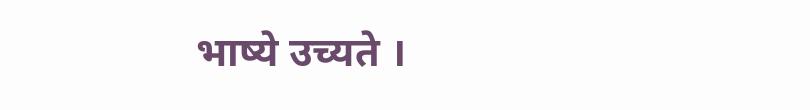भाष्ये उच्यते ।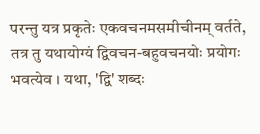परन्तु यत्र प्रकृतेः एकवचनमसमीचीनम् वर्तते, तत्र तु यथायोग्यं द्विवचन-बहुवचनयोः प्रयोगः भवत्येव । यथा, 'द्वि' शब्दः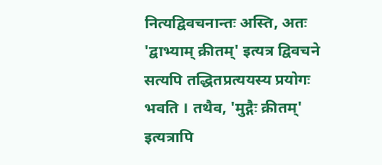नित्यद्विवचनान्तः अस्ति, अतः 'द्वाभ्याम् क्रीतम्' इत्यत्र द्विवचने सत्यपि तद्धितप्रत्ययस्य प्रयोगः भवति । तथैव, 'मुद्गैः क्रीतम्' इत्यत्रापि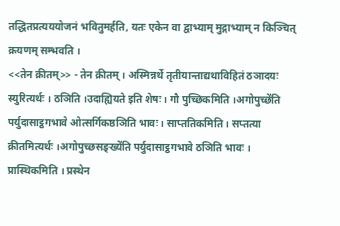तद्धितप्रत्यययोजनं भवितुमर्हति, यतः एकेन वा द्वाभ्याम् मुद्गाभ्याम् न किञ्चित् क्रयणम् सम्भवति ।
<<तेन क्रीतम्>> - तेन क्रीतम् । अस्मिन्नर्थे तृतीयान्ताद्यथाविहितं ठञादयः स्युरित्यर्थः । ठञिति ।उदाह्यियते इति शेषः । गौ पुच्छिकमिति ।अगोपुच्छे॑ति पर्युदासाट्ठगभावे ओत्सर्गिकष्ठञिति भावः । साप्ततिकमिति । सप्तत्या क्रीतमित्यर्थः ।अगोपुच्छसङ्ख्ये॑ति पर्युदासाट्ठगभावे ठञिति भावः । प्रास्थिकमिति । प्रस्थेन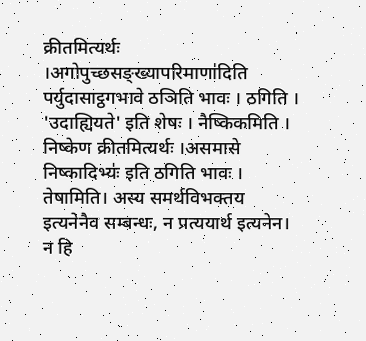क्रीतमित्यर्थः ।अगोपुच्छसङ्ख्यापरिमाणा॑दिति पर्युदासाट्ठगभावे ठञिति भावः । ठगिति । 'उदाह्यियते' इति शेषः । नैष्किकमिति । निष्केण क्रीतमित्यर्थः ।असमासे निष्कादिभ्यः॑ इति ठगिति भावः ।
तेषामिति। अस्य समर्थविभक्तय इत्यनेनैव सम्बन्धः, न प्रत्ययार्थ इत्यनेन। न हि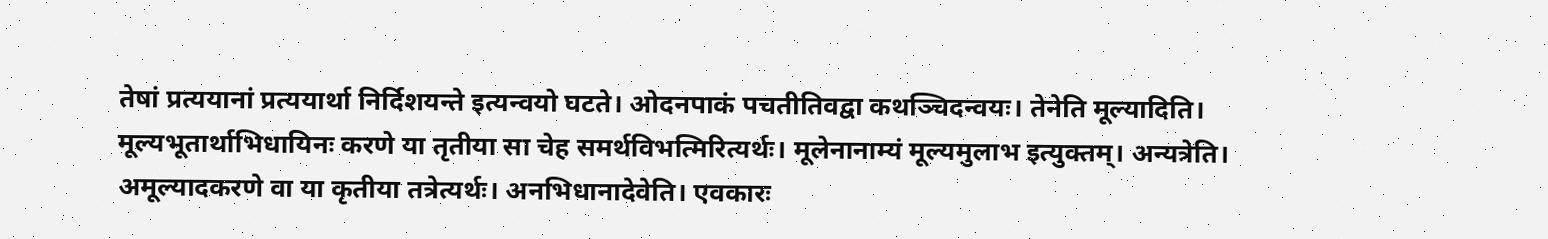तेषां प्रत्ययानां प्रत्ययार्था निर्दिशयन्ते इत्यन्वयो घटते। ओदनपाकं पचतीतिवद्वा कथञ्चिदन्वयः। तेनेति मूल्यादिति। मूल्यभूतार्थाभिधायिनः करणे या तृतीया सा चेह समर्थविभत्मिरित्यर्थः। मूलेनानाम्यं मूल्यमुलाभ इत्युक्तम्। अन्यत्रेति। अमूल्यादकरणे वा या कृतीया तत्रेत्यर्थः। अनभिधानादेवेति। एवकारः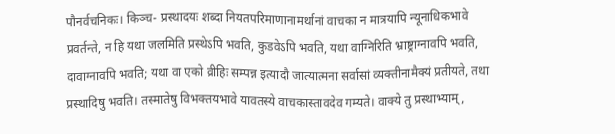पौनर्वचनिकः। किञ्च- प्रस्थादयः शब्दा नियतपरिमाणानामर्थानां वाचका न मात्रयापि न्यूनाधिकभावे प्रवर्तन्ते, न हि यथा जलमिति प्रस्थेऽपि भवति, कुडवेऽपि भवति, यथा वाग्निरिति भ्राष्ट्राग्नावपि भवति, दावाग्नावपि भवति; यथा वा एको व्रीहिः सम्पन्न इत्यादौ जात्यात्मना सर्वासां व्यक्तीनामैक्यं प्रतीयते, तथा प्रस्थादिषु भवति। तस्मातेषु विभक्तयभावे यावतस्ये वाचकास्तावदेव गम्यते। वाक्ये तु प्रस्थाभ्याम्,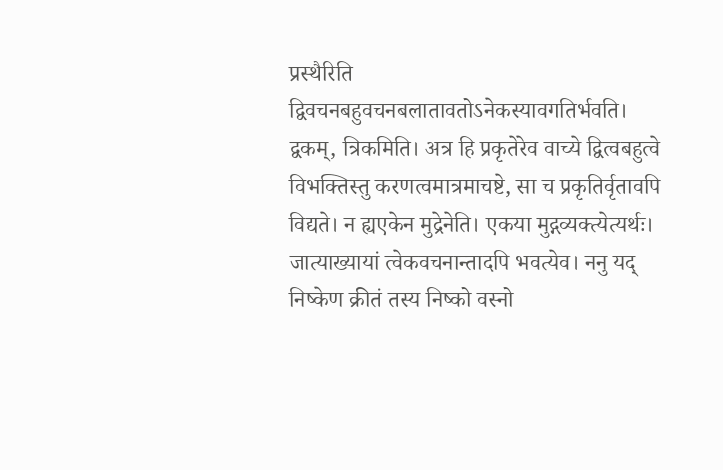प्रस्थैरिति द्विवचनबहुवचनबलातावतोऽनेकस्यावगतिर्भवति। द्वकम्, त्रिकमिति। अत्र हि प्रकृतेरेव वाच्ये द्वित्वबहुत्वे विभक्तिस्तु करणत्वमात्रमाचष्टे, सा च प्रकृतिर्वृतावपि विद्यते। न ह्यएकेन मुद्रेनेति। एकया मुद्गव्यक्त्येत्यर्थः। जात्याख्यायां त्वेकवचनान्तादपि भवत्येव। ननु यद् निष्केण क्रीतं तस्य निष्को वस्नो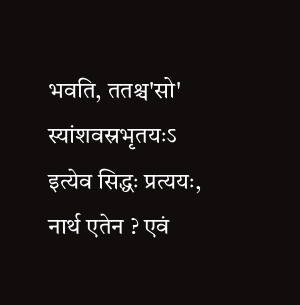भवति, ततश्च'सो' स्यांशवस्रभृतयःऽ इत्येव सिद्धः प्रत्ययः, नार्थ एतेन ? एवं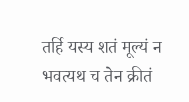तर्हि यस्य शतं मूल्यं न भवत्यथ च तेन क्रीतं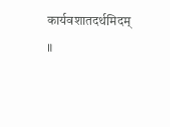कार्यवशातदर्थमिदम् ॥